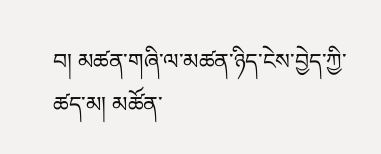བ། མཚན་གཞི་ལ་མཚན་ཉིད་ངེས་བྱེད་ཀྱི་ཚད་མ། མཚོན་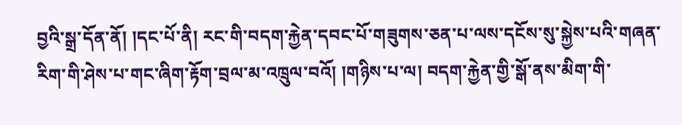བྱའི་སྒྲ་དོན་ནོ། །དང་པོ་ནི། རང་གི་བདག་རྐྱེན་དབང་པོ་གཟུགས་ཅན་པ་ལས་དངོས་སུ་སྐྱེས་པའི་གཞན་རིག་གི་ཤེས་པ་གང་ཞིག་རྟོག་བྲལ་མ་འཁྲུལ་བའོ། །གཉིས་པ་ལ། བདག་རྐྱེན་གྱི་སྒོ་ནས་མིག་གི་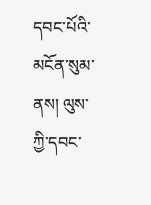དབང་པོའི་མངོན་སུམ་ནས། ལུས་ཀྱི་དབང་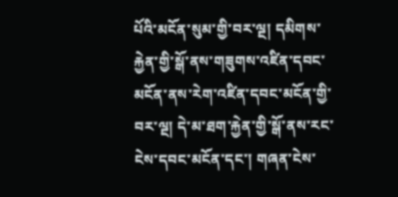པོའི་མངོན་སུམ་གྱི་བར་ལྔ། དམིགས་རྐྱེན་གྱི་སྒོ་ནས་གཟུགས་འཛིན་དབང་མངོན་ནས་རེག་འཛིན་དབང་མངོན་གྱི་བར་ལྔ། དེ་མ་ཐག་རྐྱེན་གྱི་སྒོ་ནས་རང་ངེས་དབང་མངོན་དང་། གཞན་ངེས་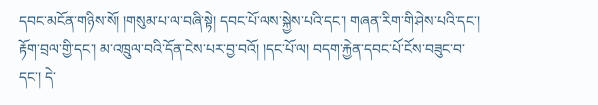དབང་མངོན་གཉིས་སོ། །གསུམ་པ་ལ་བཞི་སྟེ། དབང་པོ་ལས་སྐྱེས་པའི་དང་། གཞན་རིག་གི་ཤེས་པའི་དང་། རྟོག་བྲལ་གྱི་དང་། མ་འཁྲུལ་བའི་དོན་ངེས་པར་བྱ་བའོ། །དང་པོ་ལ། བདག་རྐྱེན་དབང་པོ་ངོས་བཟུང་བ་དང་། དེ་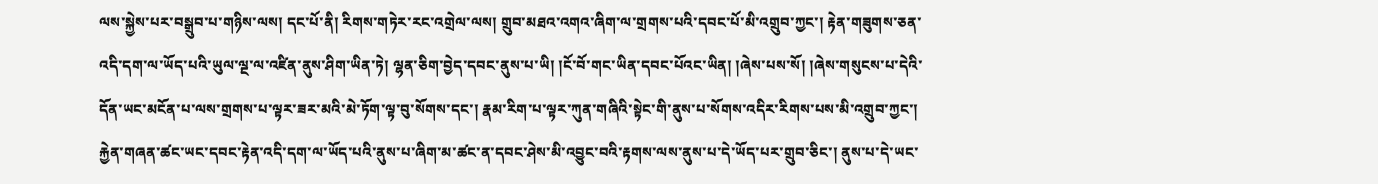ལས་སྐྱེས་པར་བསྒྲུབ་པ་གཉིས་ལས། དང་པོ་ནི། རིགས་གཏེར་རང་འགྲེལ་ལས། གྲུབ་མཐའ་འགའ་ཞིག་ལ་གྲགས་པའི་དབང་པོ་མི་འགྲུབ་ཀྱང་། རྟེན་གཟུགས་ཅན་འདི་དག་ལ་ཡོད་པའི་ཡུལ་ལྔ་ལ་འཛིན་ནུས་ཤིག་ཡིན་ཏེ། ལྷན་ཅིག་བྱེད་དབང་ནུས་པ་ཡི། །ངོ་བོ་གང་ཡིན་དབང་པོའང་ཡིན། །ཞེས་པས་སོ། །ཞེས་གསུངས་པ་དེའི་དོན་ཡང་མངོན་པ་ལས་གྲགས་པ་ལྟར་ཟར་མའི་མེ་ཏོག་ལྟ་བུ་སོགས་དང་། རྣམ་རིག་པ་ལྟར་ཀུན་གཞིའི་སྟེང་གི་ནུས་པ་སོགས་འདིར་རིགས་པས་མི་འགྲུབ་ཀྱང་། རྐྱེན་གཞན་ཚང་ཡང་དབང་རྟེན་འདི་དག་ལ་ཡོད་པའི་ནུས་པ་ཞིག་མ་ཚང་ན་དབང་ཤེས་མི་འབྱུང་བའི་རྟགས་ལས་ནུས་པ་དེ་ཡོད་པར་གྲུབ་ཅིང་། ནུས་པ་དེ་ཡང་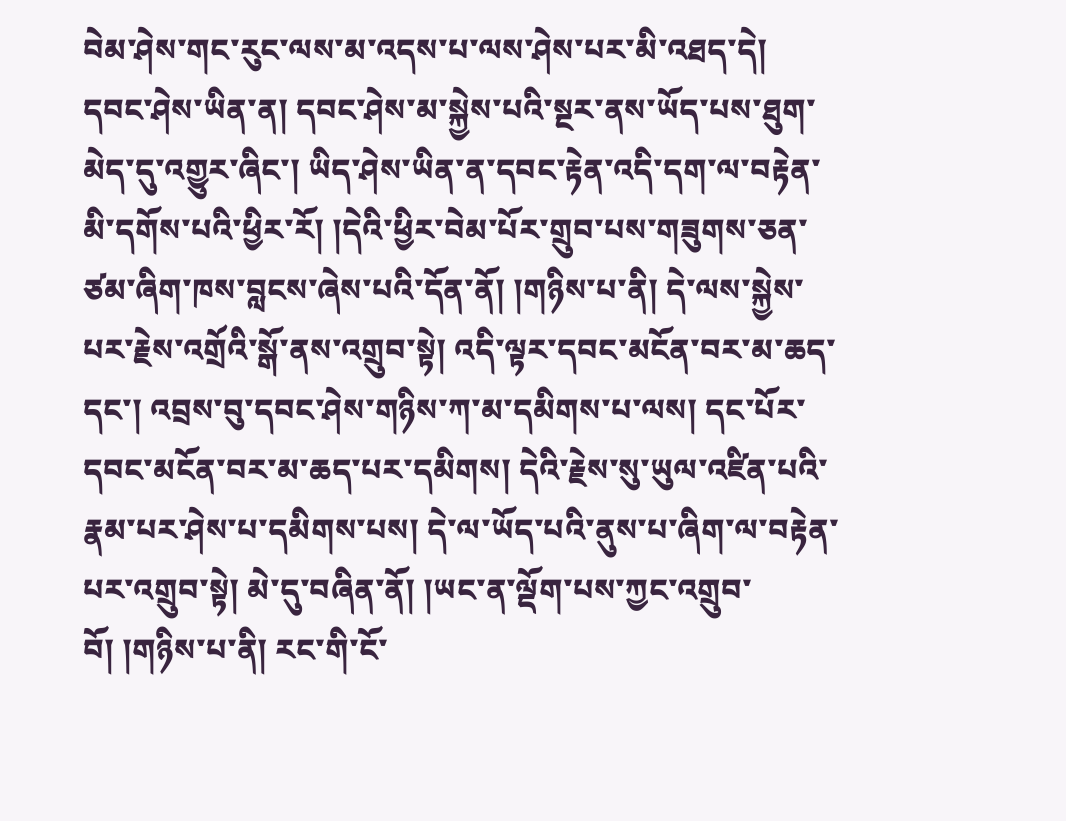བེམ་ཤེས་གང་རུང་ལས་མ་འདས་པ་ལས་ཤེས་པར་མི་འཐད་དེ། དབང་ཤེས་ཡིན་ན། དབང་ཤེས་མ་སྐྱེས་པའི་སྔར་ནས་ཡོད་པས་ཐུག་མེད་དུ་འགྱུར་ཞིང་། ཡིད་ཤེས་ཡིན་ན་དབང་རྟེན་འདི་དག་ལ་བརྟེན་མི་དགོས་པའི་ཕྱིར་རོ། །དེའི་ཕྱིར་བེམ་པོར་གྲུབ་པས་གཟུགས་ཅན་ཙམ་ཞིག་ཁས་བླངས་ཞེས་པའི་དོན་ནོ། །གཉིས་པ་ནི། དེ་ལས་སྐྱེས་པར་རྗེས་འགྲོའི་སྒོ་ནས་འགྲུབ་སྟེ། འདི་ལྟར་དབང་མངོན་བར་མ་ཆད་དང་། འབྲས་བུ་དབང་ཤེས་གཉིས་ཀ་མ་དམིགས་པ་ལས། དང་པོར་དབང་མངོན་བར་མ་ཆད་པར་དམིགས། དེའི་རྗེས་སུ་ཡུལ་འཛིན་པའི་རྣམ་པར་ཤེས་པ་དམིགས་པས། དེ་ལ་ཡོད་པའི་ནུས་པ་ཞིག་ལ་བརྟེན་པར་འགྲུབ་སྟེ། མེ་དུ་བཞིན་ནོ། །ཡང་ན་ལྡོག་པས་ཀྱང་འགྲུབ་བོ། །གཉིས་པ་ནི། རང་གི་ངོ་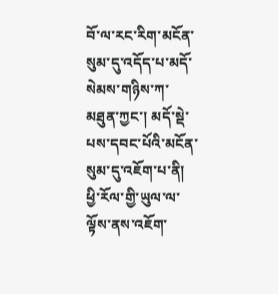བོ་ལ་རང་རིག་མངོན་སུམ་དུ་འདོད་པ་མདོ་སེམས་གཉིས་ཀ་མཐུན་ཀྱང་། མདོ་སྡེ་པས་དབང་པོའི་མངོན་སུམ་དུ་འཇོག་པ་ནི། ཕྱི་རོལ་གྱི་ཡུལ་ལ་ལྟོས་ནས་འཇོག་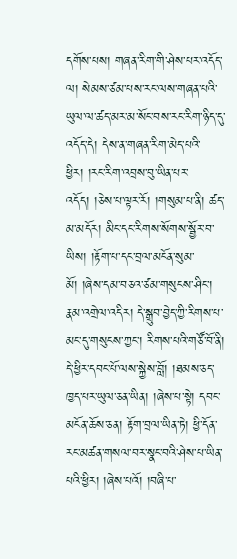དགོས་པས། གཞན་རིག་གི་ཤེས་པར་འདོད་ལ། སེམས་ཙམ་པས་རང་ལས་གཞན་པའི་ཡུལ་ལ་ཚད་མར་མ་སོང་བས་རང་རིག་ཉིད་དུ་འདོད་དེ། དེས་ན་གཞན་རིག་མེད་པའི་ཕྱིར། །རང་རིག་འབྲས་བུ་ཡིན་པར་འདོད། །ཅེས་པ་ལྟར་རོ། །གསུམ་པ་ནི། ཚད་མ་མདོར། མིང་དང་རིགས་སོགས་སྦྱོར་བ་ཡིས། །རྟོག་པ་དང་བྲལ་མངོན་སུམ་མོ། །ཞེས་དམ་བཅའ་ཙམ་གསུངས་ཤིང་། རྣམ་འགྲེལ་འདིར། དེ་སྒྲུབ་བྱེད་ཀྱི་རིགས་པ་མང་དུ་གསུངས་ཀྱང་། རིགས་པའི་གཙོ་བོ་ནི། དེ་ཕྱིར་དབང་པོ་ལས་སྐྱེས་བློ། །ཐམས་ཅད་ཁྱད་པར་ཡུལ་ཅན་ཡིན། །ཞེས་པ་སྟེ། དབང་མངོན་ཆོས་ཅན། རྟོག་བྲལ་ཡིན་ཏེ། ཕྱི་དོན་རང་མཚན་གསལ་བར་སྣང་བའི་ཤེས་པ་ཡིན་པའི་ཕྱིར། །ཞེས་པའོ། །བཞི་པ་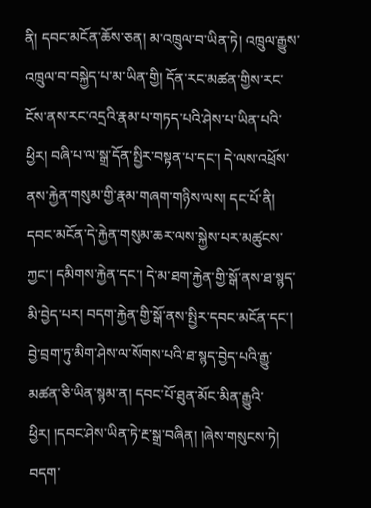ནི། དབང་མངོན་ཆོས་ཅན། མ་འཁྲུལ་བ་ཡིན་ཏེ། འཁྲུལ་རྒྱུས་འཁྲུལ་བ་བསྐྱེད་པ་མ་ཡིན་གྱི། དོན་རང་མཚན་གྱིས་རང་ངོས་ནས་རང་འདྲའི་རྣམ་པ་གཏད་པའི་ཤེས་པ་ཡིན་པའི་ཕྱིར། བཞི་པ་ལ་སྒྲ་དོན་སྤྱིར་བསྟན་པ་དང་། དེ་ལས་འཕྲོས་ནས་རྐྱེན་གསུམ་གྱི་རྣམ་གཞག་གཉིས་ལས། དང་པོ་ནི། དབང་མངོན་དེ་རྐྱེན་གསུམ་ཆར་ལས་སྐྱེས་པར་མཚུངས་ཀྱང་། དམིགས་རྐྱེན་དང་། དེ་མ་ཐག་རྐྱེན་གྱི་སྒོ་ནས་ཐ་སྙད་མི་བྱེད་པར། བདག་རྐྱེན་གྱི་སྒོ་ནས་སྤྱིར་དབང་མངོན་དང་། བྱེ་བྲག་ཏུ་མིག་ཤེས་ལ་སོགས་པའི་ཐ་སྙད་བྱེད་པའི་རྒྱུ་མཚན་ཅི་ཡིན་སྙམ་ན། དབང་པོ་ཐུན་མོང་མིན་རྒྱུའི་ཕྱིར། །དབང་ཤེས་ཡིན་ཏེ་རྔ་སྒྲ་བཞིན། །ཞེས་གསུངས་ཏེ། བདག་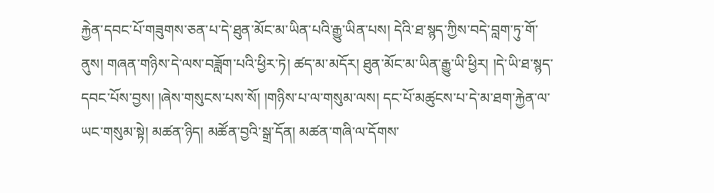རྐྱེན་དབང་པོ་གཟུགས་ཅན་པ་དེ་ཐུན་མོང་མ་ཡིན་པའི་རྒྱུ་ཡིན་པས། དེའི་ཐ་སྙད་ཀྱིས་བདེ་བླག་ཏུ་གོ་ནུས། གཞན་གཉིས་དེ་ལས་བཟློག་པའི་ཕྱིར་ཏེ། ཚད་མ་མདོར། ཐུན་མོང་མ་ཡིན་རྒྱུ་ཡི་ཕྱིར། །དེ་ཡི་ཐ་སྙད་དབང་པོས་བྱས། །ཞེས་གསུངས་པས་སོ། །གཉིས་པ་ལ་གསུམ་ལས། དང་པོ་མཚུངས་པ་དེ་མ་ཐག་རྐྱེན་ལ་ཡང་གསུམ་སྟེ། མཚན་ཉིད། མཚོན་བྱའི་སྒྲ་དོན། མཚན་གཞི་ལ་དོགས་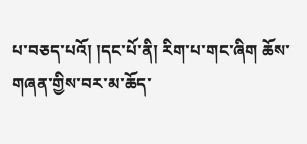པ་བཅད་པའོ། །དང་པོ་ནི། རིག་པ་གང་ཞིག ཆོས་གཞན་གྱིས་བར་མ་ཆོད་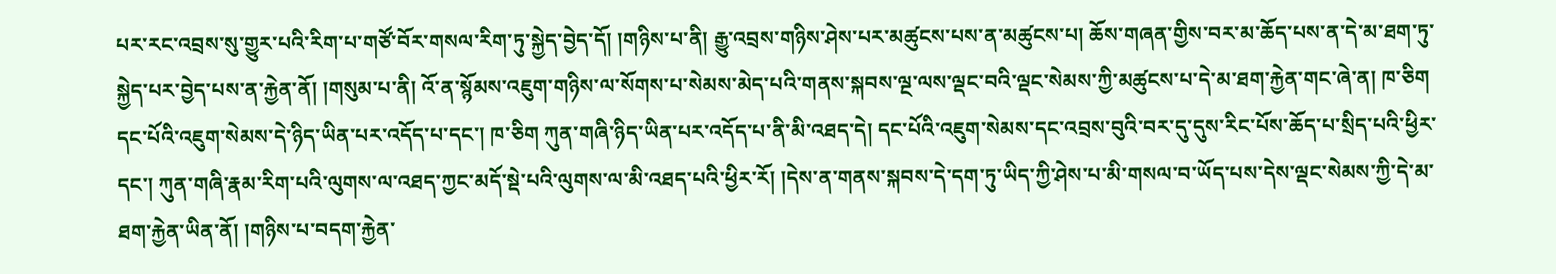པར་རང་འབྲས་སུ་གྱུར་པའི་རིག་པ་གཙོ་བོར་གསལ་རིག་ཏུ་སྐྱེད་བྱེད་དོ། །གཉིས་པ་ནི། རྒྱུ་འབྲས་གཉིས་ཤེས་པར་མཚུངས་པས་ན་མཚུངས་པ། ཆོས་གཞན་གྱིས་བར་མ་ཆོད་པས་ན་དེ་མ་ཐག་ཏུ་སྐྱེད་པར་བྱེད་པས་ན་རྐྱེན་ནོ། །གསུམ་པ་ནི། འོ་ན་སྙོམས་འཇུག་གཉིས་ལ་སོགས་པ་སེམས་མེད་པའི་གནས་སྐབས་ལྔ་ལས་ལྡང་བའི་ལྡང་སེམས་ཀྱི་མཚུངས་པ་དེ་མ་ཐག་རྐྱེན་གང་ཞེ་ན། ཁ་ཅིག དང་པོའི་འཇུག་སེམས་དེ་ཉིད་ཡིན་པར་འདོད་པ་དང་། ཁ་ཅིག ཀུན་གཞི་ཉིད་ཡིན་པར་འདོད་པ་ནི་མི་འཐད་དེ། དང་པོའི་འཇུག་སེམས་དང་འབྲས་བུའི་བར་དུ་དུས་རིང་པོས་ཆོད་པ་སྲིད་པའི་ཕྱིར་དང་། ཀུན་གཞི་རྣམ་རིག་པའི་ལུགས་ལ་འཐད་ཀྱང་མདོ་སྡེ་པའི་ལུགས་ལ་མི་འཐད་པའི་ཕྱིར་རོ། །དེས་ན་གནས་སྐབས་དེ་དག་ཏུ་ཡིད་ཀྱི་ཤེས་པ་མི་གསལ་བ་ཡོད་པས་དེས་ལྡང་སེམས་ཀྱི་དེ་མ་ཐག་རྐྱེན་ཡིན་ནོ། །གཉིས་པ་བདག་རྐྱེན་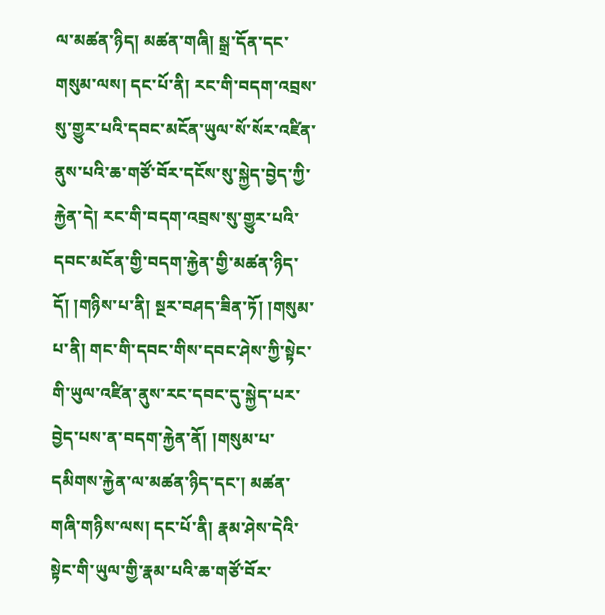ལ་མཚན་ཉིད། མཚན་གཞི། སྒྲ་དོན་དང་གསུམ་ལས། དང་པོ་ནི། རང་གི་བདག་འབྲས་སུ་གྱུར་པའི་དབང་མངོན་ཡུལ་སོ་སོར་འཛིན་ནུས་པའི་ཆ་གཙོ་བོར་དངོས་སུ་སྐྱེད་བྱེད་ཀྱི་རྐྱེན་དེ། རང་གི་བདག་འབྲས་སུ་གྱུར་པའི་དབང་མངོན་གྱི་བདག་རྐྱེན་གྱི་མཚན་ཉིད་དོ། །གཉིས་པ་ནི། སྔར་བཤད་ཟིན་ཏོ། །གསུམ་པ་ནི། གང་གི་དབང་གིས་དབང་ཤེས་ཀྱི་སྟེང་གི་ཡུལ་འཛིན་ནུས་རང་དབང་དུ་སྐྱེད་པར་བྱེད་པས་ན་བདག་རྐྱེན་ནོ། །གསུམ་པ་དམིགས་རྐྱེན་ལ་མཚན་ཉིད་དང་། མཚན་གཞི་གཉིས་ལས། དང་པོ་ནི། རྣམ་ཤེས་དེའི་སྟེང་གི་ཡུལ་གྱི་རྣམ་པའི་ཆ་གཙོ་བོར་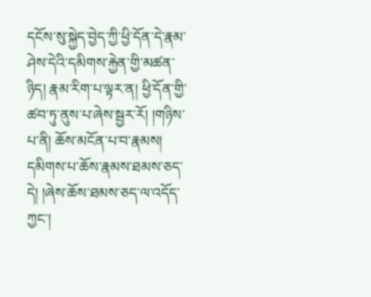དངོས་སུ་སྐྱེད་བྱེད་ཀྱི་ཕྱི་དོན་དེ་རྣམ་ཤེས་དེའི་དམིགས་རྐྱེན་གྱི་མཚན་ཉིད། རྣམ་རིག་པ་ལྟར་ན། ཕྱི་དོན་གྱི་ཚབ་ཏུ་ནུས་པ་ཞེས་སྦྱར་རོ། །གཉིས་པ་ནི། ཆོས་མངོན་པ་བ་རྣམས། དམིགས་པ་ཆོས་རྣམས་ཐམས་ཅད་དེ། །ཞེས་ཆོས་ཐམས་ཅད་ལ་འདོད་ཀྱང་།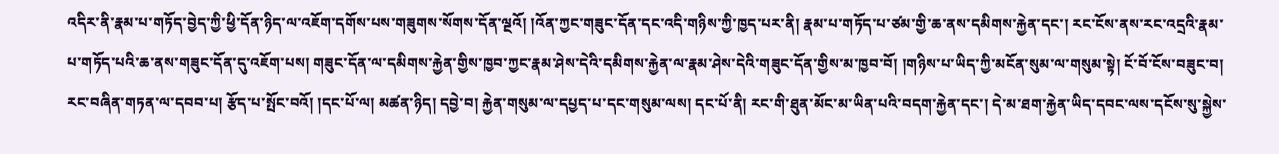འདིར་ནི་རྣམ་པ་གཏོད་བྱེད་ཀྱི་ཕྱི་དོན་ཉིད་ལ་འཇོག་དགོས་པས་གཟུགས་སོགས་དོན་ལྔའོ། །འོན་ཀྱང་གཟུང་དོན་དང་འདི་གཉིས་ཀྱི་ཁྱད་པར་ནི། རྣམ་པ་གཏོད་པ་ཙམ་གྱི་ཆ་ནས་དམིགས་རྐྱེན་དང་། རང་ངོས་ནས་རང་འདྲའི་རྣམ་པ་གཏོད་པའི་ཆ་ནས་གཟུང་དོན་དུ་འཇོག་པས། གཟུང་དོན་ལ་དམིགས་རྐྱེན་གྱིས་ཁྱབ་ཀྱང་རྣམ་ཤེས་དེའི་དམིགས་རྐྱེན་ལ་རྣམ་ཤེས་དེའི་གཟུང་དོན་གྱིས་མ་ཁྱབ་བོ། །གཉིས་པ་ཡིད་ཀྱི་མངོན་སུམ་ལ་གསུམ་སྟེ། ངོ་བོ་ངོས་བཟུང་བ། རང་བཞིན་གཏན་ལ་དབབ་པ། རྩོད་པ་སྤོང་བའོ། །དང་པོ་ལ། མཚན་ཉིད། དབྱེ་བ། རྐྱེན་གསུམ་ལ་དཔྱད་པ་དང་གསུམ་ལས། དང་པོ་ནི། རང་གི་ཐུན་མོང་མ་ཡིན་པའི་བདག་རྐྱེན་དང་། དེ་མ་ཐག་རྐྱེན་ཡིད་དབང་ལས་དངོས་སུ་སྐྱེས་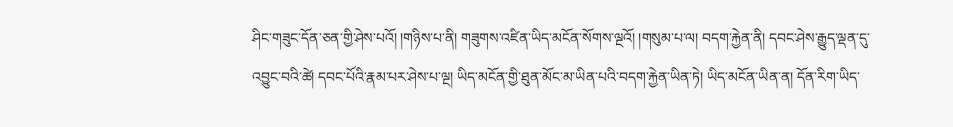ཤིང་གཟུང་དོན་ཅན་གྱི་ཤེས་པའོ། །གཉིས་པ་ནི། གཟུགས་འཛིན་ཡིད་མངོན་སོགས་ལྔའོ། །གསུམ་པ་ལ། བདག་རྐྱེན་ནི། དབང་ཤེས་རྒྱུད་ལྡན་དུ་འབྱུང་བའི་ཚེ། དབང་པོའི་རྣམ་པར་ཤེས་པ་ལྔ། ཡིད་མངོན་གྱི་ཐུན་མོང་མ་ཡིན་པའི་བདག་རྐྱེན་ཡིན་ཏེ། ཡིད་མངོན་ཡིན་ན། དོན་རིག་ཡིད་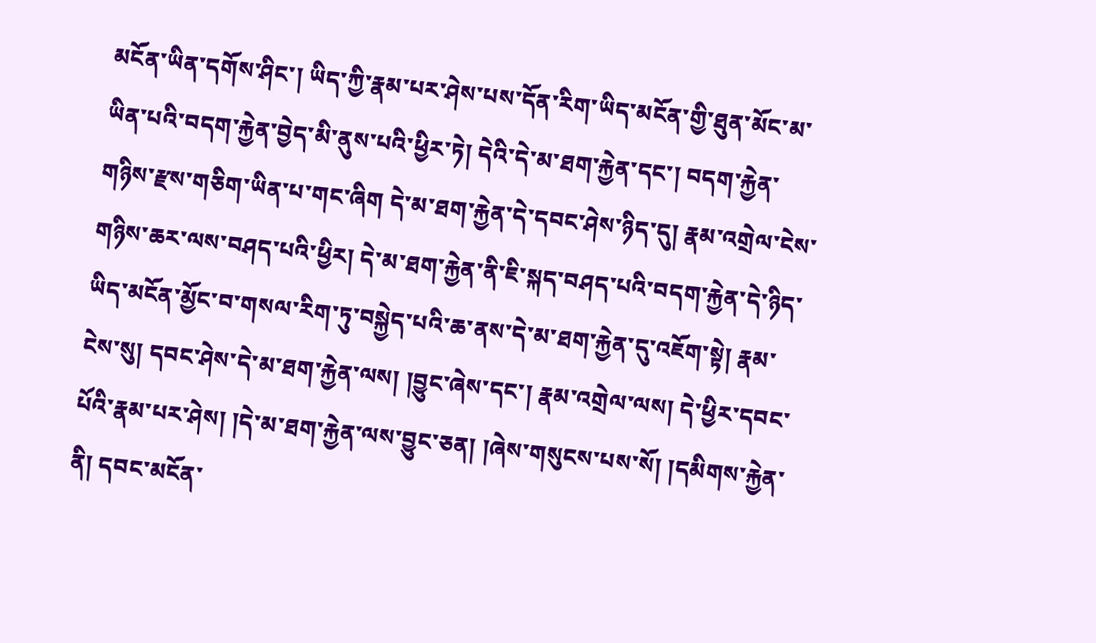མངོན་ཡིན་དགོས་ཤིང་། ཡིད་ཀྱི་རྣམ་པར་ཤེས་པས་དོན་རིག་ཡིད་མངོན་གྱི་ཐུན་མོང་མ་ཡིན་པའི་བདག་རྐྱེན་བྱེད་མི་ནུས་པའི་ཕྱིར་ཏེ། དེའི་དེ་མ་ཐག་རྐྱེན་དང་། བདག་རྐྱེན་གཉིས་རྫས་གཅིག་ཡིན་པ་གང་ཞིག དེ་མ་ཐག་རྐྱེན་དེ་དབང་ཤེས་ཉིད་དུ། རྣམ་འགྲེལ་ངེས་གཉིས་ཆར་ལས་བཤད་པའི་ཕྱིར། དེ་མ་ཐག་རྐྱེན་ནི་ཇི་སྐད་བཤད་པའི་བདག་རྐྱེན་དེ་ཉིད་ཡིད་མངོན་མྱོང་བ་གསལ་རིག་ཏུ་བསྐྱེད་པའི་ཆ་ནས་དེ་མ་ཐག་རྐྱེན་དུ་འཇོག་སྟེ། རྣམ་ངེས་སུ། དབང་ཤེས་དེ་མ་ཐག་རྐྱེན་ལས། །བྱུང་ཞེས་དང་། རྣམ་འགྲེལ་ལས། དེ་ཕྱིར་དབང་པོའི་རྣམ་པར་ཤེས། །དེ་མ་ཐག་རྐྱེན་ལས་བྱུང་ཅན། །ཞེས་གསུངས་པས་སོ། །དམིགས་རྐྱེན་ནི། དབང་མངོན་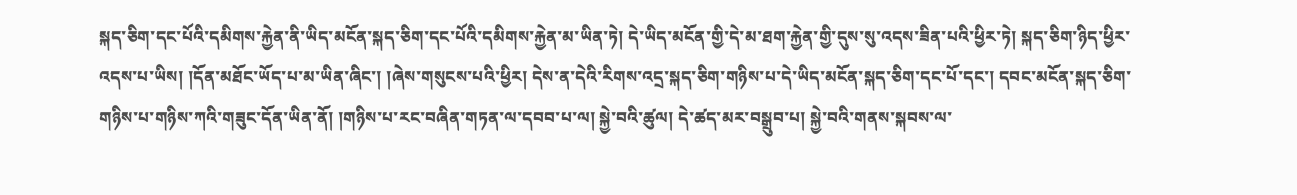སྐད་ཅིག་དང་པོའི་དམིགས་རྐྱེན་ནི་ཡིད་མངོན་སྐད་ཅིག་དང་པོའི་དམིགས་རྐྱེན་མ་ཡིན་ཏེ། དེ་ཡིད་མངོན་གྱི་དེ་མ་ཐག་རྐྱེན་གྱི་དུས་སུ་འདས་ཟིན་པའི་ཕྱིར་ཏེ། སྐད་ཅིག་ཉིད་ཕྱིར་འདས་པ་ཡིས། །དོན་མཐོང་ཡོད་པ་མ་ཡིན་ཞིང་། །ཞེས་གསུངས་པའི་ཕྱིར། དེས་ན་དེའི་རིགས་འདྲ་སྐད་ཅིག་གཉིས་པ་དེ་ཡིད་མངོན་སྐད་ཅིག་དང་པོ་དང་། དབང་མངོན་སྐད་ཅིག་གཉིས་པ་གཉིས་ཀའི་གཟུང་དོན་ཡིན་ནོ། །གཉིས་པ་རང་བཞིན་གཏན་ལ་དབབ་པ་ལ། སྐྱེ་བའི་ཚུལ། དེ་ཚད་མར་བསྒྲུབ་པ། སྐྱེ་བའི་གནས་སྐབས་ལ་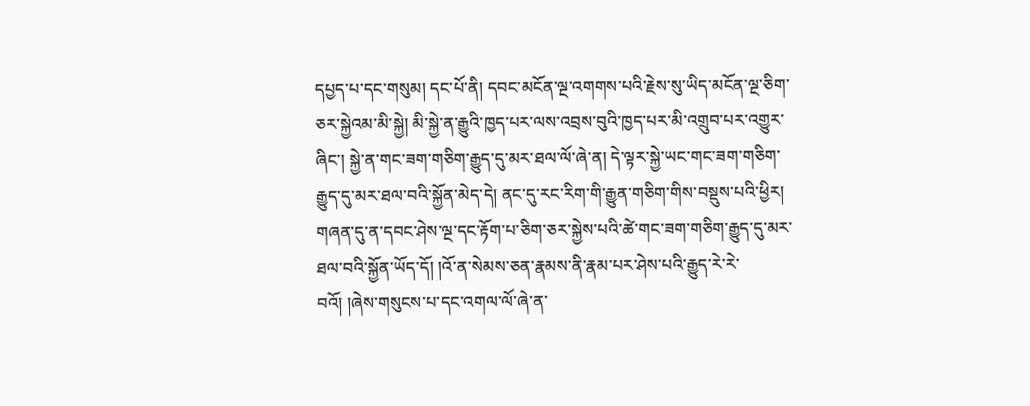དཔྱད་པ་དང་གསུམ། དང་པོ་ནི། དབང་མངོན་ལྔ་འགགས་པའི་རྗེས་སུ་ཡིད་མངོན་ལྔ་ཅིག་ཅར་སྐྱེའམ་མི་སྐྱེ། མི་སྐྱེ་ན་རྒྱུའི་ཁྱད་པར་ལས་འབྲས་བུའི་ཁྱད་པར་མི་འགྲུབ་པར་འགྱུར་ཞིང་། སྐྱེ་ན་གང་ཟག་གཅིག་རྒྱུད་དུ་མར་ཐལ་ལོ་ཞེ་ན། དེ་ལྟར་སྐྱེ་ཡང་གང་ཟག་གཅིག་རྒྱུད་དུ་མར་ཐལ་བའི་སྐྱོན་མེད་དེ། ནང་དུ་རང་རིག་གི་རྒྱུན་གཅིག་གིས་བསྡུས་པའི་ཕྱིར། གཞན་དུ་ན་དབང་ཤེས་ལྔ་དང་རྟོག་པ་ཅིག་ཅར་སྐྱེས་པའི་ཚེ་གང་ཟག་གཅིག་རྒྱུད་དུ་མར་ཐལ་བའི་སྐྱོན་ཡོད་དོ། །འོ་ན་སེམས་ཅན་རྣམས་ནི་རྣམ་པར་ཤེས་པའི་རྒྱུད་རེ་རེ་བའོ། །ཞེས་གསུངས་པ་དང་འགལ་ལོ་ཞེ་ན་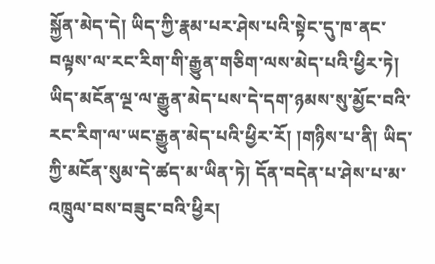སྐྱོན་མེད་དེ། ཡིད་ཀྱི་རྣམ་པར་ཤེས་པའི་སྟེང་དུ་ཁ་ནང་བལྟས་ལ་རང་རིག་གི་རྒྱུན་གཅིག་ལས་མེད་པའི་ཕྱིར་ཏེ། ཡིད་མངོན་ལྔ་ལ་རྒྱུན་མེད་པས་དེ་དག་ཉམས་སུ་མྱོང་བའི་རང་རིག་ལ་ཡང་རྒྱུན་མེད་པའི་ཕྱིར་རོ། །གཉིས་པ་ནི། ཡིད་ཀྱི་མངོན་སུམ་དེ་ཚད་མ་ཡིན་ཏེ། དོན་བདེན་པ་ཤེས་པ་མ་འཁྲུལ་བས་བཟུང་བའི་ཕྱིར།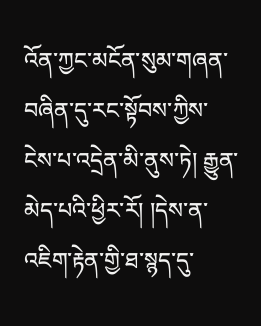འོན་ཀྱང་མངོན་སུམ་གཞན་བཞིན་དུ་རང་སྟོབས་ཀྱིས་ངེས་པ་འདྲེན་མི་ནུས་ཏེ། རྒྱུན་མེད་པའི་ཕྱིར་རོ། །དེས་ན་འཇིག་རྟེན་གྱི་ཐ་སྙད་དུ་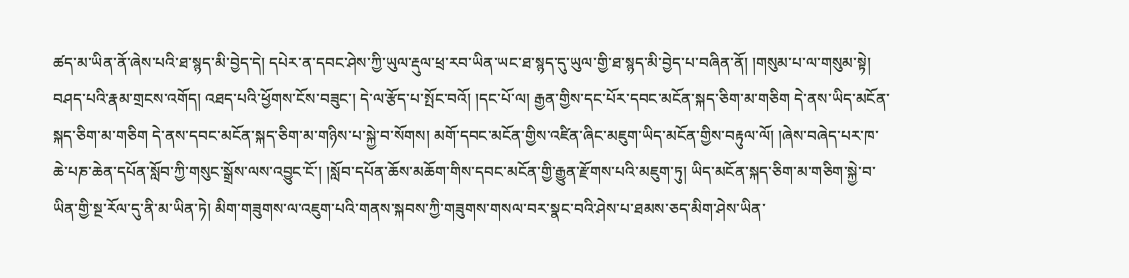ཚད་མ་ཡིན་ནོ་ཞེས་པའི་ཐ་སྙད་མི་བྱེད་དེ། དཔེར་ན་དབང་ཤེས་ཀྱི་ཡུལ་རྡུལ་ཕྲ་རབ་ཡིན་ཡང་ཐ་སྙད་དུ་ཡུལ་གྱི་ཐ་སྙད་མི་བྱེད་པ་བཞིན་ནོ། །གསུམ་པ་ལ་གསུམ་སྟེ། བཤད་པའི་རྣམ་གྲངས་འགོད། འཐད་པའི་ཕྱོགས་ངོས་བཟུང་། དེ་ལ་རྩོད་པ་སྤོང་བའོ། །དང་པོ་ལ། རྒྱན་གྱིས་དང་པོར་དབང་མངོན་སྐད་ཅིག་མ་གཅིག དེ་ནས་ཡིད་མངོན་སྐད་ཅིག་མ་གཅིག དེ་ནས་དབང་མངོན་སྐད་ཅིག་མ་གཉིས་པ་སྐྱེ་བ་སོགས། མགོ་དབང་མངོན་གྱིས་འཛིན་ཞིང་མཇུག་ཡིད་མངོན་གྱིས་བརྟུལ་ལོ། །ཞེས་བཞེད་པར་ཁ་ཆེ་པཎ་ཆེན་དཔོན་སློབ་ཀྱི་གསུང་སྒྲོས་ལས་འབྱུང་ངོ་། །སློབ་དཔོན་ཆོས་མཆོག་གིས་དབང་མངོན་གྱི་རྒྱུན་རྫོགས་པའི་མཇུག་ཏུ། ཡིད་མངོན་སྐད་ཅིག་མ་གཅིག་སྐྱེ་བ་ཡིན་གྱི་སྔ་རོལ་དུ་ནི་མ་ཡིན་ཏེ། མིག་གཟུགས་ལ་འཇུག་པའི་གནས་སྐབས་ཀྱི་གཟུགས་གསལ་བར་སྣང་བའི་ཤེས་པ་ཐམས་ཅད་མིག་ཤེས་ཡིན་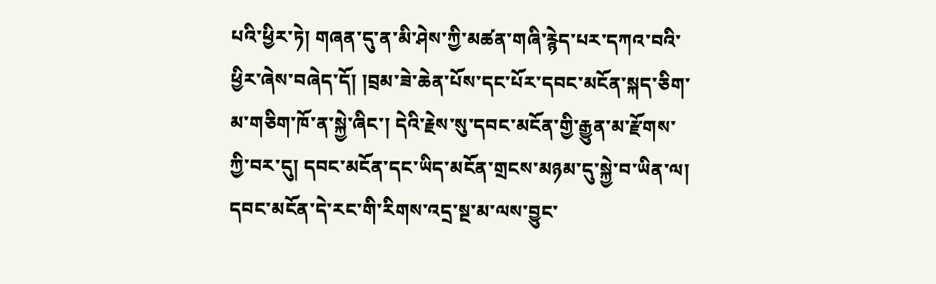པའི་ཕྱིར་ཏེ། གཞན་དུ་ན་མི་ཤེས་ཀྱི་མཚན་གཞི་རྙེད་པར་དཀའ་བའི་ཕྱིར་ཞེས་བཞེད་དོ། །བྲམ་ཟེ་ཆེན་པོས་དང་པོར་དབང་མངོན་སྐད་ཅིག་མ་གཅིག་ཁོ་ན་སྐྱེ་ཞིང་། དེའི་རྗེས་སུ་དབང་མངོན་གྱི་རྒྱུན་མ་རྫོགས་ཀྱི་བར་དུ། དབང་མངོན་དང་ཡིད་མངོན་གྲངས་མཉམ་དུ་སྐྱེ་བ་ཡིན་ལ། དབང་མངོན་དེ་རང་གི་རིགས་འདྲ་སྔ་མ་ལས་བྱུང་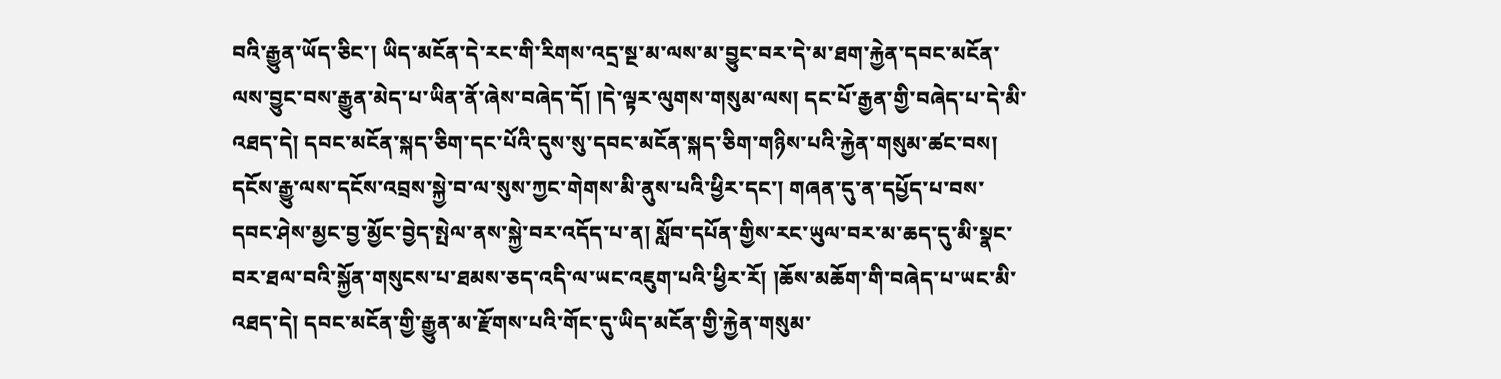བའི་རྒྱུན་ཡོད་ཅིང་། ཡིད་མངོན་དེ་རང་གི་རིགས་འདྲ་སྔ་མ་ལས་མ་བྱུང་བར་དེ་མ་ཐག་རྐྱེན་དབང་མངོན་ལས་བྱུང་བས་རྒྱུན་མེད་པ་ཡིན་ནོ་ཞེས་བཞེད་དོ། །དེ་ལྟར་ལུགས་གསུམ་ལས། དང་པོ་རྒྱན་གྱི་བཞེད་པ་དེ་མི་འཐད་དེ། དབང་མངོན་སྐད་ཅིག་དང་པོའི་དུས་སུ་དབང་མངོན་སྐད་ཅིག་གཉིས་པའི་རྐྱེན་གསུམ་ཚང་བས། དངོས་རྒྱུ་ལས་དངོས་འབྲས་སྐྱེ་བ་ལ་སུས་ཀྱང་གེགས་མི་ནུས་པའི་ཕྱིར་དང་། གཞན་དུ་ན་དཔྱོད་པ་བས་དབང་ཤེས་མྱང་བྱ་མྱོང་བྱེད་སྤེལ་ནས་སྐྱེ་བར་འདོད་པ་ན། སློབ་དཔོན་གྱིས་རང་ཡུལ་བར་མ་ཆད་དུ་མི་སྣང་བར་ཐལ་བའི་སྐྱོན་གསུངས་པ་ཐམས་ཅད་འདི་ལ་ཡང་འཇུག་པའི་ཕྱིར་རོ། །ཆོས་མཆོག་གི་བཞེད་པ་ཡང་མི་འཐད་དེ། དབང་མངོན་གྱི་རྒྱུན་མ་རྫོགས་པའི་གོང་དུ་ཡིད་མངོན་གྱི་རྐྱེན་གསུམ་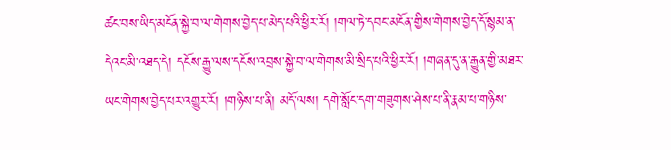ཚང་བས་ཡིད་མངོན་སྐྱེ་བ་ལ་གེགས་བྱེད་པ་མེད་པའི་ཕྱིར་རོ། །གལ་ཏེ་དབང་མངོན་གྱིས་གེགས་བྱེད་དོ་སྙམ་ན་དེའང་མི་འཐད་དེ། དངོས་རྒྱུ་ལས་དངོས་འབྲས་སྐྱེ་བ་ལ་གེགས་མི་སྲིད་པའི་ཕྱིར་རོ། །གཞན་དུ་ན་རྒྱུན་གྱི་མཐར་ཡང་གེགས་བྱེད་པར་འགྱུར་རོ། །གཉིས་པ་ནི། མདོ་ལས། དགེ་སློང་དག་གཟུགས་ཤེས་པ་ནི་རྣམ་པ་གཉིས་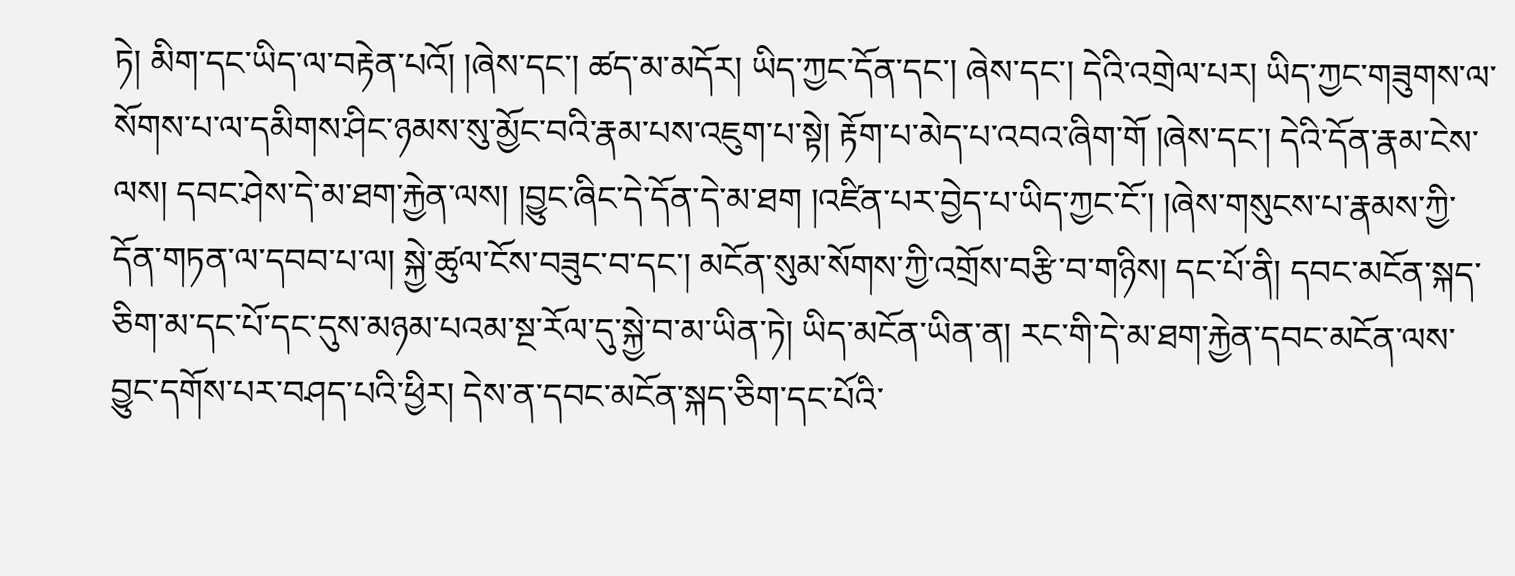ཏེ། མིག་དང་ཡིད་ལ་བརྟེན་པའོ། །ཞེས་དང་། ཚད་མ་མདོར། ཡིད་ཀྱང་དོན་དང་། ཞེས་དང་། དེའི་འགྲེལ་པར། ཡིད་ཀྱང་གཟུགས་ལ་སོགས་པ་ལ་དམིགས་ཤིང་ཉམས་སུ་མྱོང་བའི་རྣམ་པས་འཇུག་པ་སྟེ། རྟོག་པ་མེད་པ་འབའ་ཞིག་གོ །ཞེས་དང་། དེའི་དོན་རྣམ་ངེས་ལས། དབང་ཤེས་དེ་མ་ཐག་རྐྱེན་ལས། །བྱུང་ཞིང་དེ་དོན་དེ་མ་ཐག །འཛིན་པར་བྱེད་པ་ཡིད་ཀྱང་ངོ་། །ཞེས་གསུངས་པ་རྣམས་ཀྱི་དོན་གཏན་ལ་དབབ་པ་ལ། སྐྱེ་ཚུལ་ངོས་བཟུང་བ་དང་། མངོན་སུམ་སོགས་ཀྱི་འགྲོས་བརྩི་བ་གཉིས། དང་པོ་ནི། དབང་མངོན་སྐད་ཅིག་མ་དང་པོ་དང་དུས་མཉམ་པའམ་སྔ་རོལ་དུ་སྐྱེ་བ་མ་ཡིན་ཏེ། ཡིད་མངོན་ཡིན་ན། རང་གི་དེ་མ་ཐག་རྐྱེན་དབང་མངོན་ལས་བྱུང་དགོས་པར་བཤད་པའི་ཕྱིར། དེས་ན་དབང་མངོན་སྐད་ཅིག་དང་པོའི་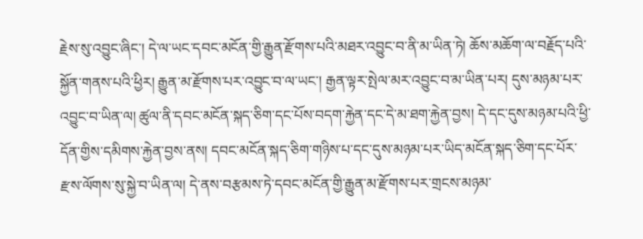རྗེས་སུ་འབྱུང་ཞིང་། དེ་ལ་ཡང་དབང་མངོན་གྱི་རྒྱུན་རྫོགས་པའི་མཐར་འབྱུང་བ་ནི་མ་ཡིན་ཏེ། ཆོས་མཆོག་ལ་བརྗོད་པའི་སྐྱོན་གནས་པའི་ཕྱིར། རྒྱུན་མ་རྫོགས་པར་འབྱུང་བ་ལ་ཡང་། རྒྱན་ལྟར་སྤེལ་མར་འབྱུང་བ་མ་ཡིན་པར། དུས་མཉམ་པར་འབྱུང་བ་ཡིན་ལ། ཚུལ་ནི་དབང་མངོན་སྐད་ཅིག་དང་པོས་བདག་རྐྱེན་དང་དེ་མ་ཐག་རྐྱེན་བྱས། དེ་དང་དུས་མཉམ་པའི་ཕྱི་དོན་གྱིས་དམིགས་རྐྱེན་བྱས་ནས། དབང་མངོན་སྐད་ཅིག་གཉིས་པ་དང་དུས་མཉམ་པར་ཡིད་མངོན་སྐད་ཅིག་དང་པོར་རྫས་ལོགས་སུ་སྐྱེ་བ་ཡིན་ལ། དེ་ནས་བརྩམས་ཏེ་དབང་མངོན་གྱི་རྒྱུན་མ་རྫོགས་པར་གྲངས་མཉམ་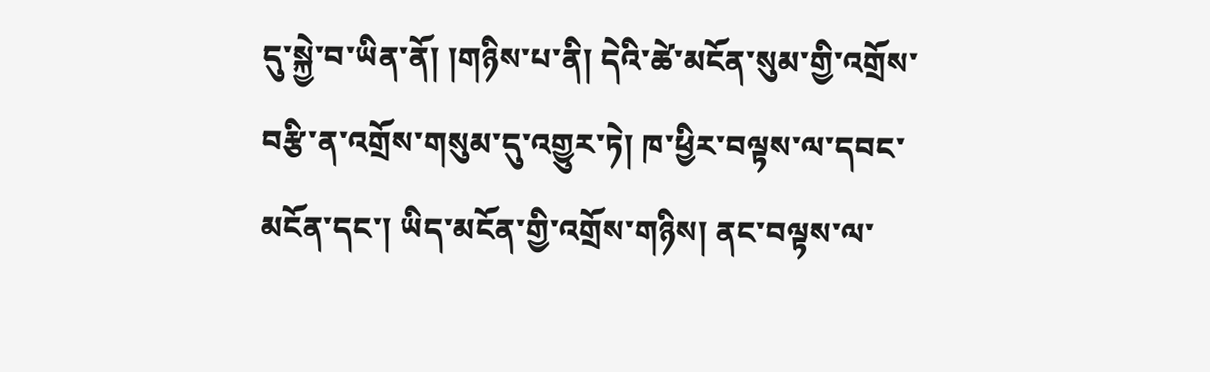དུ་སྐྱེ་བ་ཡིན་ནོ། །གཉིས་པ་ནི། དེའི་ཚེ་མངོན་སུམ་གྱི་འགྲོས་བརྩི་ན་འགྲོས་གསུམ་དུ་འགྱུར་ཏེ། ཁ་ཕྱིར་བལྟས་ལ་དབང་མངོན་དང་། ཡིད་མངོན་གྱི་འགྲོས་གཉིས། ནང་བལྟས་ལ་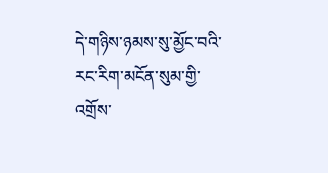དེ་གཉིས་ཉམས་སུ་མྱོང་བའི་རང་རིག་མངོན་སུམ་གྱི་འགྲོས་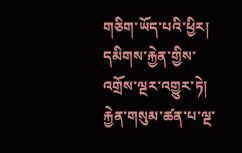གཅིག་ཡོད་པའི་ཕྱིར། དམིགས་རྐྱེན་གྱིས་འགྲོས་ལྔར་འགྱུར་ཏེ། རྐྱེན་གསུམ་ཚན་པ་ལྔ་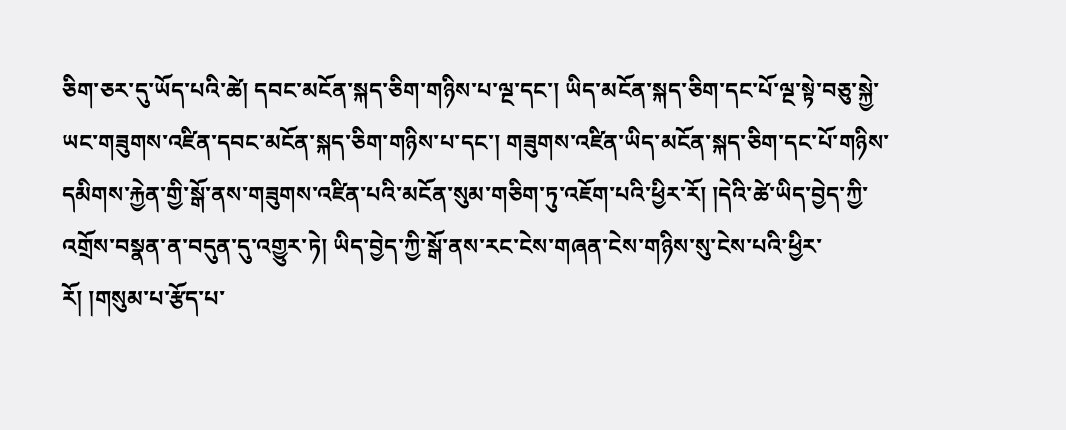ཅིག་ཅར་དུ་ཡོད་པའི་ཚེ། དབང་མངོན་སྐད་ཅིག་གཉིས་པ་ལྔ་དང་། ཡིད་མངོན་སྐད་ཅིག་དང་པོ་ལྔ་སྟེ་བཅུ་སྐྱེ་ཡང་གཟུགས་འཛིན་དབང་མངོན་སྐད་ཅིག་གཉིས་པ་དང་། གཟུགས་འཛིན་ཡིད་མངོན་སྐད་ཅིག་དང་པོ་གཉིས་དམིགས་རྐྱེན་གྱི་སྒོ་ནས་གཟུགས་འཛིན་པའི་མངོན་སུམ་གཅིག་ཏུ་འཇོག་པའི་ཕྱིར་རོ། །དེའི་ཚེ་ཡིད་བྱེད་ཀྱི་འགྲོས་བསྣན་ན་བདུན་དུ་འགྱུར་ཏེ། ཡིད་བྱེད་ཀྱི་སྒོ་ནས་རང་ངེས་གཞན་ངེས་གཉིས་སུ་ངེས་པའི་ཕྱིར་རོ། །གསུམ་པ་རྩོད་པ་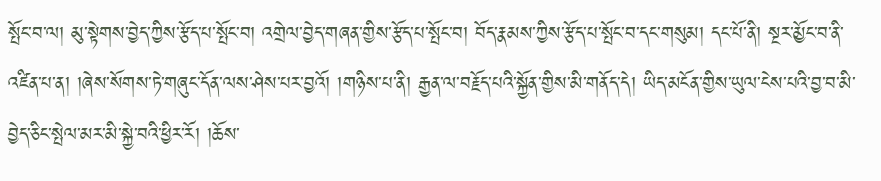སྤོང་བ་ལ། མུ་སྟེགས་བྱེད་ཀྱིས་རྩོད་པ་སྤོང་བ། འགྲེལ་བྱེད་གཞན་གྱིས་རྩོད་པ་སྤོང་བ། བོད་རྣམས་ཀྱིས་རྩོད་པ་སྤོང་བ་དང་གསུམ། དང་པོ་ནི། སྔར་མྱོང་བ་ནི་འཛིན་པ་ན། །ཞེས་སོགས་ཏེ་གཞུང་དོན་ལས་ཤེས་པར་བྱའོ། །གཉིས་པ་ནི། རྒྱན་ལ་བརྗོད་པའི་སྐྱོན་གྱིས་མི་གནོད་དེ། ཡིད་མངོན་གྱིས་ཡུལ་ངེས་པའི་བྱ་བ་མི་བྱེད་ཅིང་སྤེལ་མར་མི་སྐྱེ་བའི་ཕྱིར་རོ། །ཆོས་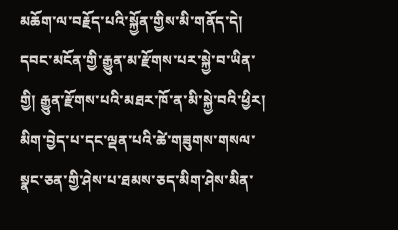མཆོག་ལ་བརྗོད་པའི་སྐྱོན་གྱིས་མི་གནོད་དེ། དབང་མངོན་གྱི་རྒྱུན་མ་རྫོགས་པར་སྐྱེ་བ་ཡིན་གྱི། རྒྱུན་རྫོགས་པའི་མཐར་ཁོ་ན་མི་སྐྱེ་བའི་ཕྱིར། མིག་བྱེད་པ་དང་ལྡན་པའི་ཚེ་གཟུགས་གསལ་སྣང་ཅན་གྱི་ཤེས་པ་ཐམས་ཅད་མིག་ཤེས་མིན་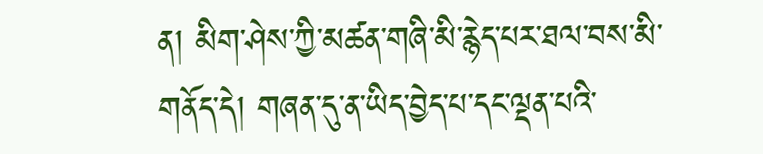ན། མིག་ཤེས་ཀྱི་མཚན་གཞི་མི་རྙེད་པར་ཐལ་བས་མི་གནོད་དེ། གཞན་དུ་ན་ཡིད་བྱེད་པ་དང་ལྡན་པའི་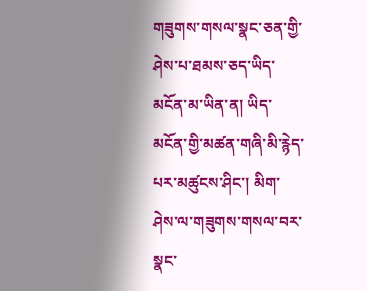གཟུགས་གསལ་སྣང་ཅན་གྱི་ཤེས་པ་ཐམས་ཅད་ཡིད་མངོན་མ་ཡིན་ན། ཡིད་མངོན་གྱི་མཚན་གཞི་མི་རྙེད་པར་མཚུངས་ཤིང་། མིག་ཤེས་ལ་གཟུགས་གསལ་བར་སྣང་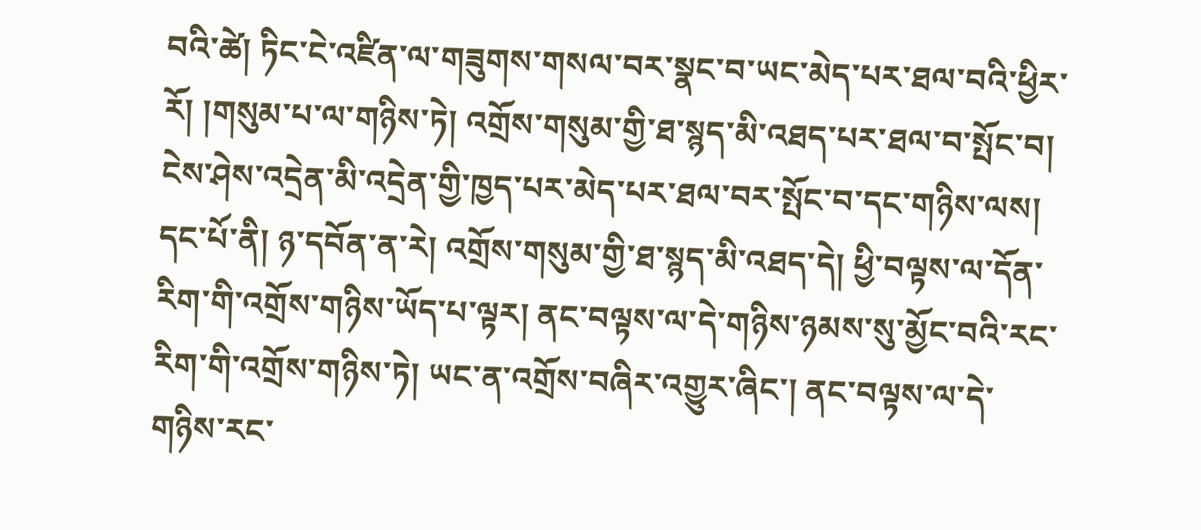བའི་ཚེ། ཏིང་ངེ་འཛིན་ལ་གཟུགས་གསལ་བར་སྣང་བ་ཡང་མེད་པར་ཐལ་བའི་ཕྱིར་རོ། །གསུམ་པ་ལ་གཉིས་ཏེ། འགྲོས་གསུམ་གྱི་ཐ་སྙད་མི་འཐད་པར་ཐལ་བ་སྤོང་བ། ངེས་ཤེས་འདྲེན་མི་འདྲེན་གྱི་ཁྱད་པར་མེད་པར་ཐལ་བར་སྤོང་བ་དང་གཉིས་ལས། དང་པོ་ནི། ཉ་དབོན་ན་རེ། འགྲོས་གསུམ་གྱི་ཐ་སྙད་མི་འཐད་དེ། ཕྱི་བལྟས་ལ་དོན་རིག་གི་འགྲོས་གཉིས་ཡོད་པ་ལྟར། ནང་བལྟས་ལ་དེ་གཉིས་ཉམས་སུ་མྱོང་བའི་རང་རིག་གི་འགྲོས་གཉིས་ཏེ། ཡང་ན་འགྲོས་བཞིར་འགྱུར་ཞིང་། ནང་བལྟས་ལ་དེ་གཉིས་རང་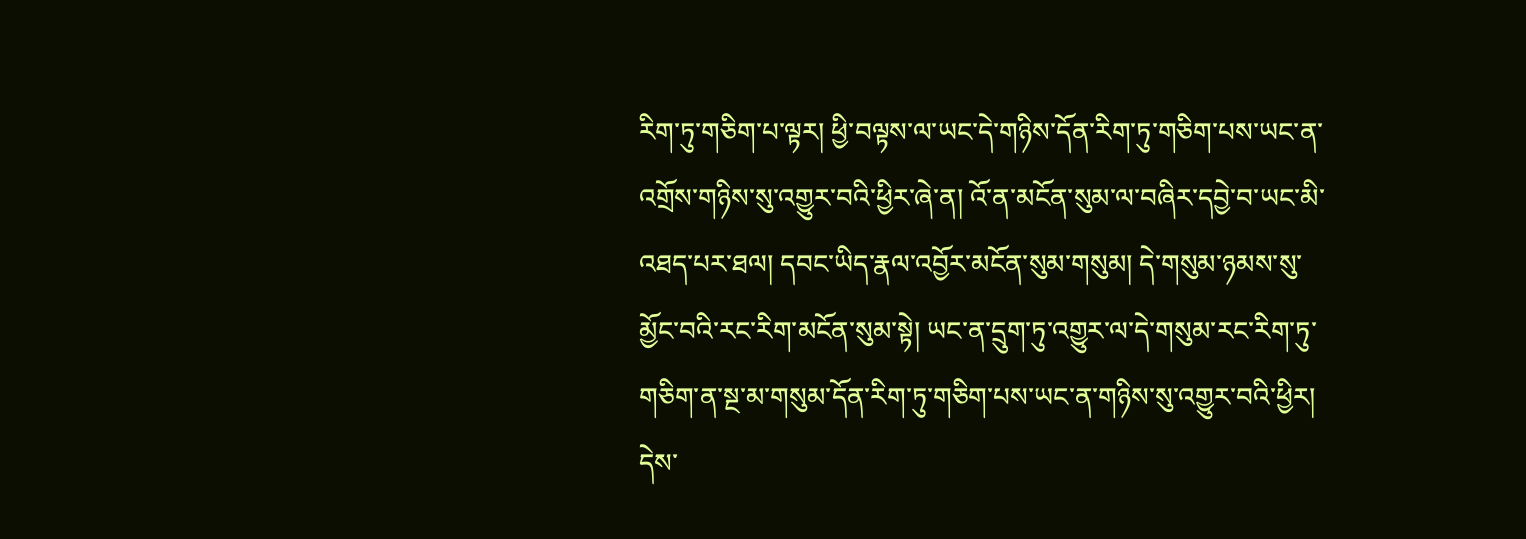རིག་ཏུ་གཅིག་པ་ལྟར། ཕྱི་བལྟས་ལ་ཡང་དེ་གཉིས་དོན་རིག་ཏུ་གཅིག་པས་ཡང་ན་འགྲོས་གཉིས་སུ་འགྱུར་བའི་ཕྱིར་ཞེ་ན། འོ་ན་མངོན་སུམ་ལ་བཞིར་དབྱེ་བ་ཡང་མི་འཐད་པར་ཐལ། དབང་ཡིད་རྣལ་འབྱོར་མངོན་སུམ་གསུམ། དེ་གསུམ་ཉམས་སུ་མྱོང་བའི་རང་རིག་མངོན་སུམ་སྟེ། ཡང་ན་དྲུག་ཏུ་འགྱུར་ལ་དེ་གསུམ་རང་རིག་ཏུ་གཅིག་ན་སྔ་མ་གསུམ་དོན་རིག་ཏུ་གཅིག་པས་ཡང་ན་གཉིས་སུ་འགྱུར་བའི་ཕྱིར། དེས་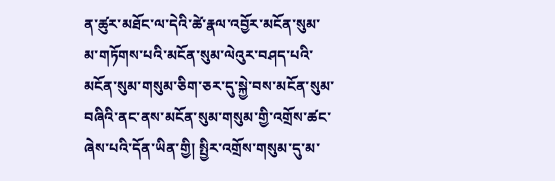ན་ཚུར་མཐོང་ལ་དེའི་ཚེ་རྣལ་འབྱོར་མངོན་སུམ་མ་གཏོགས་པའི་མངོན་སུམ་ལེའུར་བཤད་པའི་མངོན་སུམ་གསུམ་ཅིག་ཅར་དུ་སྐྱེ་བས་མངོན་སུམ་བཞིའི་ནང་ནས་མངོན་སུམ་གསུམ་གྱི་འགྲོས་ཚང་ཞེས་པའི་དོན་ཡིན་གྱི། སྤྱིར་འགྲོས་གསུམ་དུ་མ་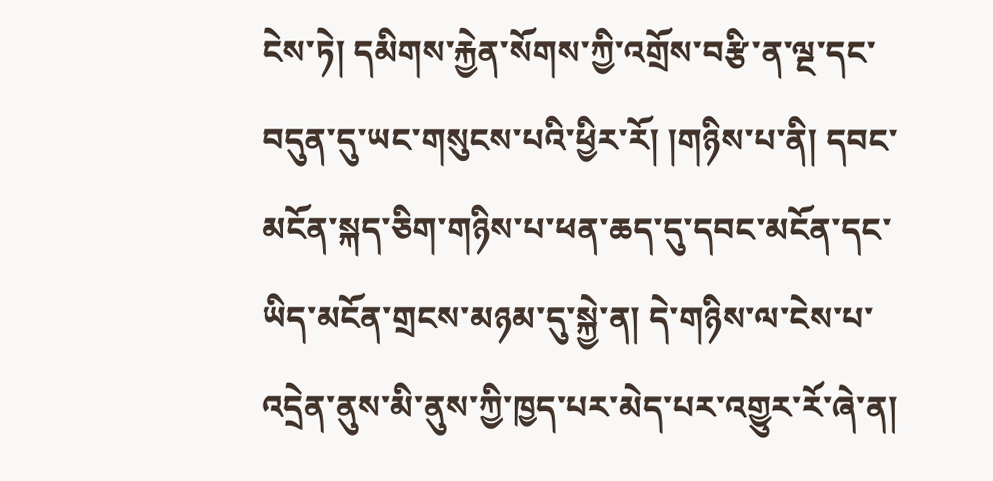ངེས་ཏེ། དམིགས་རྐྱེན་སོགས་ཀྱི་འགྲོས་བརྩི་ན་ལྔ་དང་བདུན་དུ་ཡང་གསུངས་པའི་ཕྱིར་རོ། །གཉིས་པ་ནི། དབང་མངོན་སྐད་ཅིག་གཉིས་པ་ཕན་ཆད་དུ་དབང་མངོན་དང་ཡིད་མངོན་གྲངས་མཉམ་དུ་སྐྱེ་ན། དེ་གཉིས་ལ་ངེས་པ་འདྲེན་ནུས་མི་ནུས་ཀྱི་ཁྱད་པར་མེད་པར་འགྱུར་རོ་ཞེ་ན།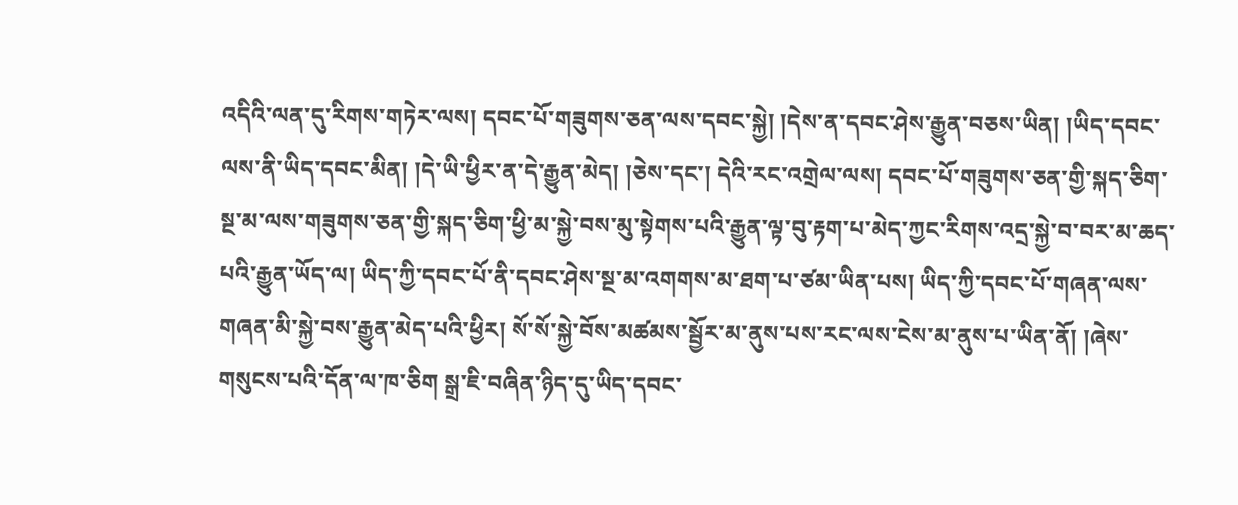འདིའི་ལན་དུ་རིགས་གཏེར་ལས། དབང་པོ་གཟུགས་ཅན་ལས་དབང་སྐྱེ། །དེས་ན་དབང་ཤེས་རྒྱུན་བཅས་ཡིན། །ཡིད་དབང་ལས་ནི་ཡིད་དབང་མིན། །དེ་ཡི་ཕྱིར་ན་དེ་རྒྱུན་མེད། །ཅེས་དང་། དེའི་རང་འགྲེལ་ལས། དབང་པོ་གཟུགས་ཅན་གྱི་སྐད་ཅིག་སྔ་མ་ལས་གཟུགས་ཅན་གྱི་སྐད་ཅིག་ཕྱི་མ་སྐྱེ་བས་མུ་སྟེགས་པའི་རྒྱུན་ལྟ་བུ་རྟག་པ་མེད་ཀྱང་རིགས་འདྲ་སྐྱེ་བ་བར་མ་ཆད་པའི་རྒྱུན་ཡོད་ལ། ཡིད་ཀྱི་དབང་པོ་ནི་དབང་ཤེས་སྔ་མ་འགགས་མ་ཐག་པ་ཙམ་ཡིན་པས། ཡིད་ཀྱི་དབང་པོ་གཞན་ལས་གཞན་མི་སྐྱེ་བས་རྒྱུན་མེད་པའི་ཕྱིར། སོ་སོ་སྐྱེ་བོས་མཚམས་སྦྱོར་མ་ནུས་པས་རང་ལས་ངེས་མ་ནུས་པ་ཡིན་ནོ། །ཞེས་གསུངས་པའི་དོན་ལ་ཁ་ཅིག སྒྲ་ཇི་བཞིན་ཉིད་དུ་ཡིད་དབང་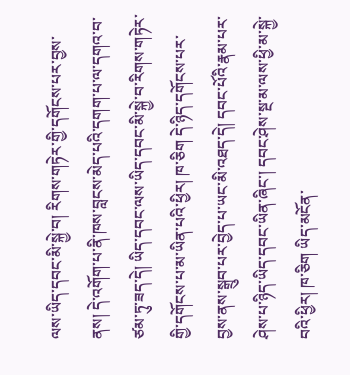ལས་ཡིད་དབང་མི་སྐྱེ་བ། རིགས་གཏེར་གྱི་དགོངས་པར་བྱས་ནས། དེ་འགོག་པ་ནི་ཁས་བླངས་མེད་པའི་དགག་པ་ལ་དགའ་བ་ཙམ་ཏུ་ཟད་དེ། ཡིད་དབང་ལས་ཡིད་དབང་མི་སྐྱེ་བ་རིགས་གཏེར་གྱི་དགོངས་པ་མ་ཡིན་པའི་ཕྱིར། ཁ་ཅིག དེ་ཉིད་དགོངས་པར་བྱས་ནས་སྒྲུབ་པར་བྱེད་པ་ཡང་མི་འཐད་དེ། དབང་པོའི་རྣམ་པར་ཤེས་པ་ཉིད་ཡིད་དབང་ཡིན་ཞིང་། དབང་ཤེས་སྔ་མ་ལས་ཕྱི་མ་སྐྱེ་བའི་ཕྱིར། ཁ་ཅིག ཡིད་མངོན་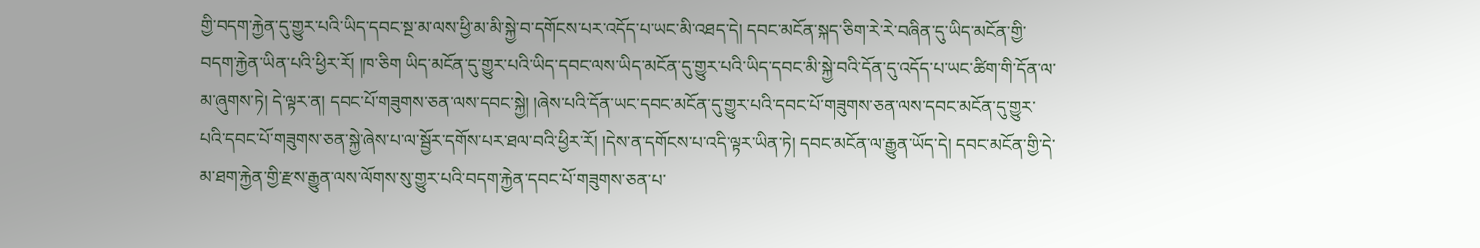གྱི་བདག་རྐྱེན་དུ་གྱུར་པའི་ཡིད་དབང་སྔ་མ་ལས་ཕྱི་མ་མི་སྐྱེ་བ་དགོངས་པར་འདོད་པ་ཡང་མི་འཐད་དེ། དབང་མངོན་སྐད་ཅིག་རེ་རེ་བཞིན་དུ་ཡིད་མངོན་གྱི་བདག་རྐྱེན་ཡིན་པའི་ཕྱིར་རོ། །ཁ་ཅིག ཡིད་མངོན་དུ་གྱུར་པའི་ཡིད་དབང་ལས་ཡིད་མངོན་དུ་གྱུར་པའི་ཡིད་དབང་མི་སྐྱེ་བའི་དོན་དུ་འདོད་པ་ཡང་ཚིག་གི་དོན་ལ་མ་ཞུགས་ཏེ། དེ་ལྟར་ན། དབང་པོ་གཟུགས་ཅན་ལས་དབང་སྐྱེ། །ཞེས་པའི་དོན་ཡང་དབང་མངོན་དུ་གྱུར་པའི་དབང་པོ་གཟུགས་ཅན་ལས་དབང་མངོན་དུ་གྱུར་པའི་དབང་པོ་གཟུགས་ཅན་སྐྱེ་ཞེས་པ་ལ་སྦྱོར་དགོས་པར་ཐལ་བའི་ཕྱིར་རོ། །དེས་ན་དགོངས་པ་འདི་ལྟར་ཡིན་ཏེ། དབང་མངོན་ལ་རྒྱུན་ཡོད་དེ། དབང་མངོན་གྱི་དེ་མ་ཐག་རྐྱེན་གྱི་རྫས་རྒྱུན་ལས་ལོགས་སུ་གྱུར་པའི་བདག་རྐྱེན་དབང་པོ་གཟུགས་ཅན་པ་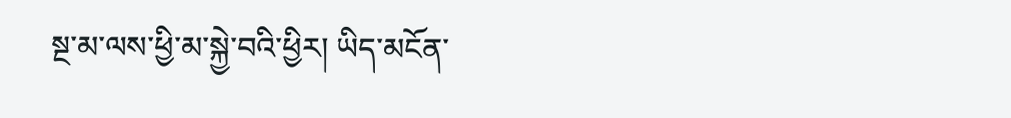སྔ་མ་ལས་ཕྱི་མ་སྐྱེ་བའི་ཕྱིར། ཡིད་མངོན་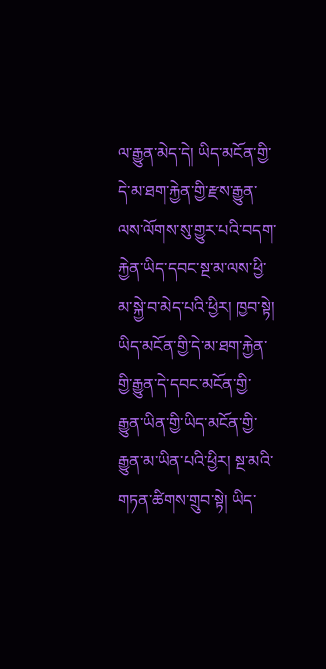ལ་རྒྱུན་མེད་དེ། ཡིད་མངོན་གྱི་དེ་མ་ཐག་རྐྱེན་གྱི་རྫས་རྒྱུན་ལས་ལོགས་སུ་གྱུར་པའི་བདག་རྐྱེན་ཡིད་དབང་སྔ་མ་ལས་ཕྱི་མ་སྐྱེ་བ་མེད་པའི་ཕྱིར། ཁྱབ་སྟེ། ཡིད་མངོན་གྱི་དེ་མ་ཐག་རྐྱེན་གྱི་རྒྱུན་དེ་དབང་མངོན་གྱི་རྒྱུན་ཡིན་གྱི་ཡིད་མངོན་གྱི་རྒྱུན་མ་ཡིན་པའི་ཕྱིར། སྔ་མའི་གཏན་ཚིགས་གྲུབ་སྟེ། ཡིད་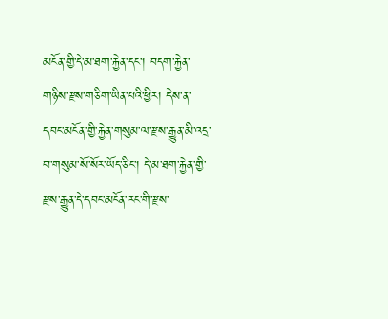མངོན་གྱི་དེ་མ་ཐག་རྐྱེན་དང་། བདག་རྐྱེན་གཉིས་རྫས་གཅིག་ཡིན་པའི་ཕྱིར། དེས་ན་དབང་མངོན་གྱི་རྐྱེན་གསུམ་ལ་རྫས་རྒྱུན་མི་འདྲ་བ་གསུམ་སོ་སོར་ཡོད་ཅིང་། དེ་མ་ཐག་རྐྱེན་གྱི་རྫས་རྒྱུན་དེ་དབང་མངོན་རང་གི་རྫས་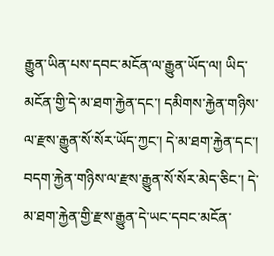རྒྱུན་ཡིན་པས་དབང་མངོན་ལ་རྒྱུན་ཡོད་ལ། ཡིད་མངོན་གྱི་དེ་མ་ཐག་རྐྱེན་དང་། དམིགས་རྐྱེན་གཉིས་ལ་རྫས་རྒྱུན་སོ་སོར་ཡོད་ཀྱང་། དེ་མ་ཐག་རྐྱེན་དང་། བདག་རྐྱེན་གཉིས་ལ་རྫས་རྒྱུན་སོ་སོར་མེད་ཅིང་། དེ་མ་ཐག་རྐྱེན་གྱི་རྫས་རྒྱུན་དེ་ཡང་དབང་མངོན་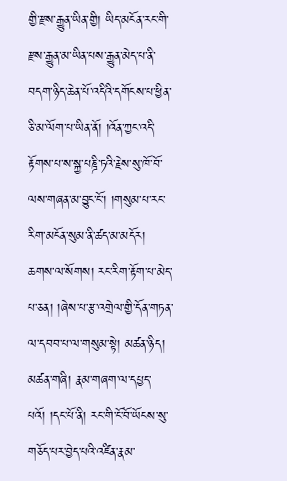གྱི་རྫས་རྒྱུན་ཡིན་གྱི། ཡིད་མངོན་རང་གི་རྫས་རྒྱུན་མ་ཡིན་པས་རྒྱུན་མེད་པ་ནི་བདག་ཉིད་ཆེན་པོ་འདིའི་དགོངས་པ་ཕྱིན་ཅི་མ་ལོག་པ་ཡིན་ནོ། །འོན་ཀྱང་འདི་རྟོགས་པ་ས་སྐྱ་པཎྜི་ཏའི་རྗེས་སུ་ཁོ་བོ་ལས་གཞན་མ་བྱུང་ངོ་། །གསུམ་པ་རང་རིག་མངོན་སུམ་ནི་ཚད་མ་མདོར། ཆགས་ལ་སོགས། རང་རིག་རྟོག་པ་མེད་པ་ཅན། །ཞེས་པ་རྩ་འགྲེལ་གྱི་དོན་གཏན་ལ་དབབ་པ་ལ་གསུམ་སྟེ། མཚན་ཉིད། མཚན་གཞི། རྣམ་གཞག་ལ་དཔྱད་པའོ། །དང་པོ་ནི། རང་གི་ངོ་བོ་ཡོངས་སུ་གཅོད་པར་བྱེད་པའི་འཛིན་རྣམ་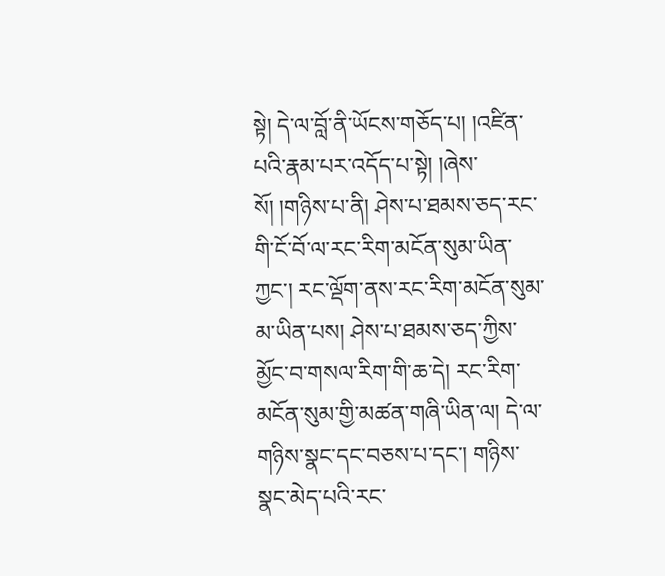སྟེ། དེ་ལ་བློ་ནི་ཡོངས་གཅོད་པ། །འཛིན་པའི་རྣམ་པར་འདོད་པ་སྟེ། །ཞེས་སོ། །གཉིས་པ་ནི། ཤེས་པ་ཐམས་ཅད་རང་གི་ངོ་བོ་ལ་རང་རིག་མངོན་སུམ་ཡིན་ཀྱང་། རང་ལྡོག་ནས་རང་རིག་མངོན་སུམ་མ་ཡིན་པས། ཤེས་པ་ཐམས་ཅད་ཀྱིས་མྱོང་བ་གསལ་རིག་གི་ཆ་དེ། རང་རིག་མངོན་སུམ་གྱི་མཚན་གཞི་ཡིན་ལ། དེ་ལ་གཉིས་སྣང་དང་བཅས་པ་དང་། གཉིས་སྣང་མེད་པའི་རང་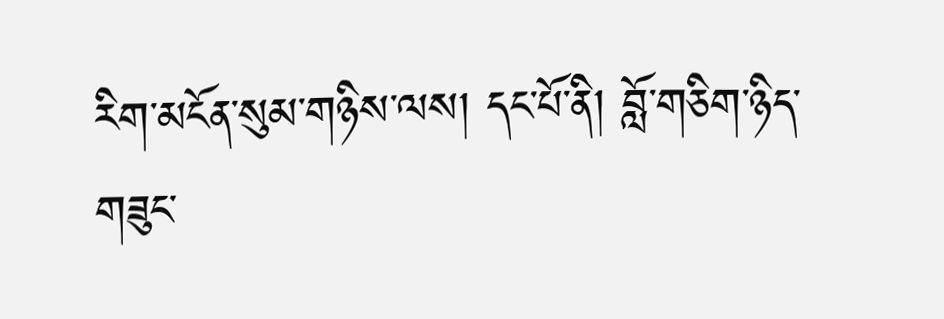རིག་མངོན་སུམ་གཉིས་ལས། དང་པོ་ནི། བློ་གཅིག་ཉིད་གཟུང་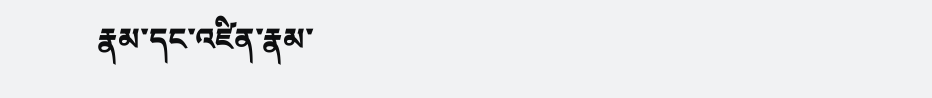རྣམ་དང་འཛིན་རྣམ་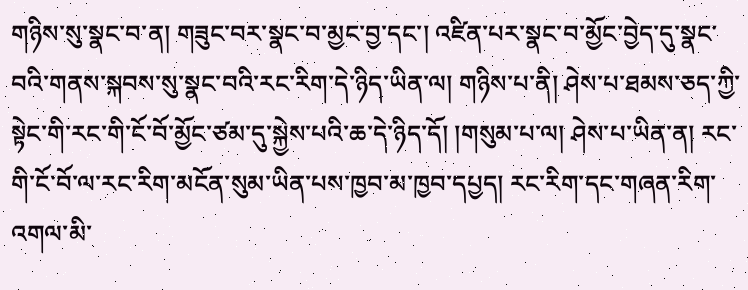གཉིས་སུ་སྣང་བ་ན། གཟུང་བར་སྣང་བ་མྱང་བྱ་དང་། འཛིན་པར་སྣང་བ་མྱོང་བྱེད་དུ་སྣང་བའི་གནས་སྐབས་སུ་སྣང་བའི་རང་རིག་དེ་ཉིད་ཡིན་ལ། གཉིས་པ་ནི། ཤེས་པ་ཐམས་ཅད་ཀྱི་སྟེང་གི་རང་གི་ངོ་བོ་མྱོང་ཙམ་དུ་སྐྱེས་པའི་ཆ་དེ་ཉིད་དོ། །གསུམ་པ་ལ། ཤེས་པ་ཡིན་ན། རང་གི་ངོ་བོ་ལ་རང་རིག་མངོན་སུམ་ཡིན་པས་ཁྱབ་མ་ཁྱབ་དཔྱད། རང་རིག་དང་གཞན་རིག་འགལ་མི་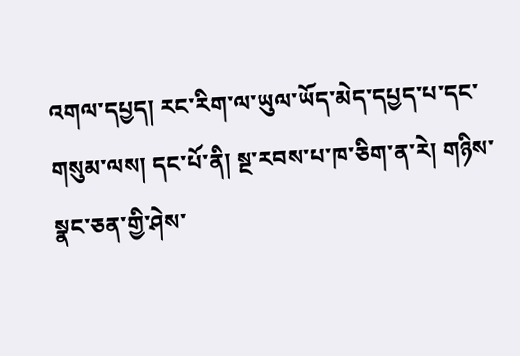འགལ་དཔྱད། རང་རིག་ལ་ཡུལ་ཡོད་མེད་དཔྱད་པ་དང་གསུམ་ལས། དང་པོ་ནི། སྔ་རབས་པ་ཁ་ཅིག་ན་རེ། གཉིས་སྣང་ཅན་གྱི་ཤེས་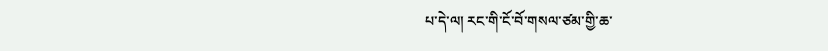པ་དེ་ལ། རང་གི་ངོ་བོ་གསལ་ཙམ་གྱི་ཆ་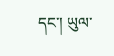དང་། ཡུལ་